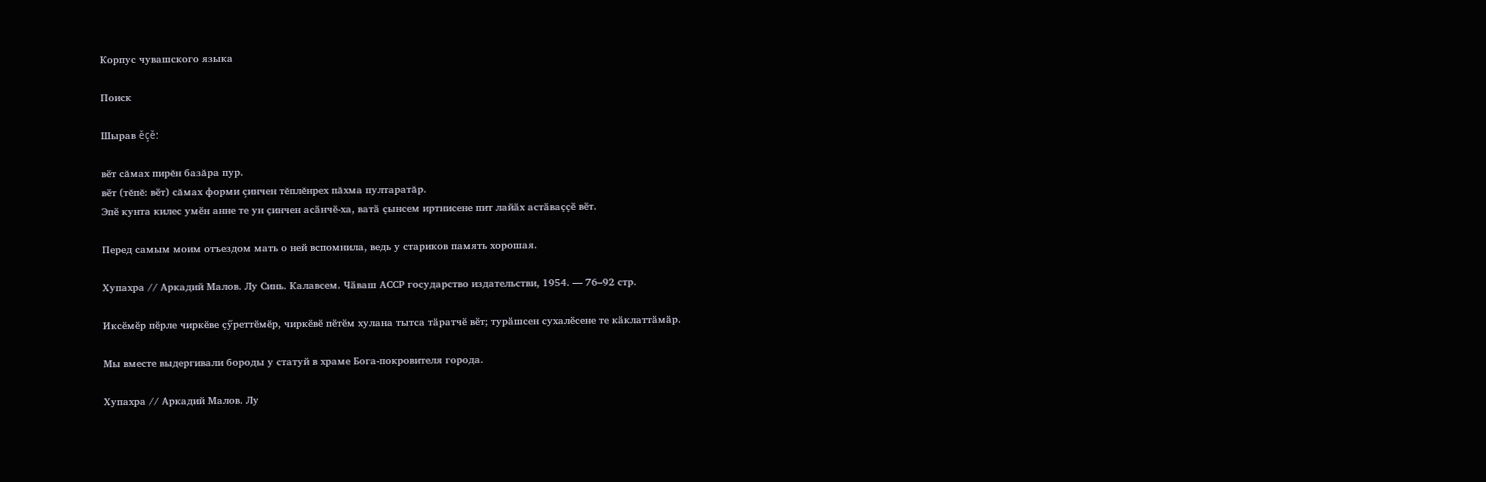Корпус чувашского языка

Поиск

Шырав ĕçĕ:

вӗт сăмах пирĕн базăра пур.
вӗт (тĕпĕ: вӗт) сăмах форми çинчен тĕплĕнрех пăхма пултаратăр.
Эпӗ кунта килес умӗн анне те ун ҫинчен асӑнчӗ-ха, ватӑ ҫынсем иртнисене пит лайӑх астӑваҫҫӗ вӗт.

Перед самым моим отъездом мать о ней вспомнила, ведь у стариков память хорошая.

Хупахра // Аркадий Малов. Лу Синь. Калавсем. Чӑваш АССР государство издательстви, 1954. — 76–92 стр.

Иксӗмӗр пӗрле чиркӗве ҫӳреттӗмӗр, чиркӗвӗ пӗтӗм хулана тытса тӑратчӗ вӗт; турӑшсен сухалӗсене те кӑклаттӑмӑр.

Мы вместе выдергивали бороды у статуй в храме Бога-покровителя города.

Хупахра // Аркадий Малов. Лу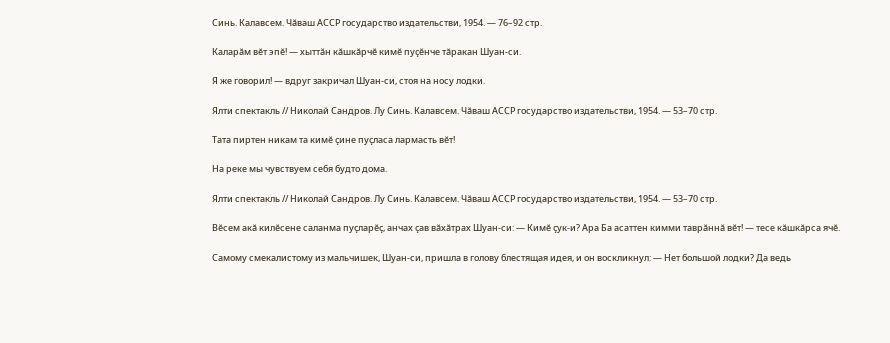Синь. Калавсем. Чӑваш АССР государство издательстви, 1954. — 76–92 стр.

Каларӑм вӗт эпӗ! — хыттӑн кӑшкӑрчӗ кимӗ пуҫӗнче тӑракан Шуан-си.

Я же говорил! — вдруг закричал Шуан-си, стоя на носу лодки.

Ялти спектакль // Николай Сандров. Лу Синь. Калавсем. Чӑваш АССР государство издательстви, 1954. — 53–70 стр.

Тата пиртен никам та кимӗ ҫине пуҫласа лармасть вӗт!

На реке мы чувствуем себя будто дома.

Ялти спектакль // Николай Сандров. Лу Синь. Калавсем. Чӑваш АССР государство издательстви, 1954. — 53–70 стр.

Вӗсем акӑ килӗсене саланма пуҫларӗҫ, анчах ҫав вӑхӑтрах Шуан-си: — Кимӗ ҫук-и? Ара Ба асаттен кимми таврӑннӑ вӗт! — тесе кӑшкӑрса ячӗ.

Самому смекалистому из мальчишек, Шуан-си, пришла в голову блестящая идея, и он воскликнул: — Нет большой лодки? Да ведь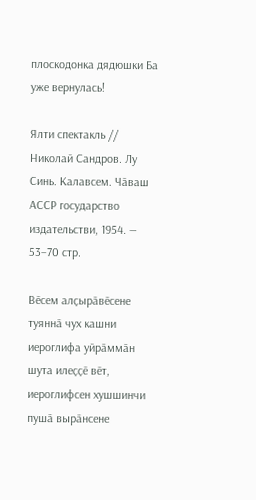плоскодонка дядюшки Ба уже вернулась!

Ялти спектакль // Николай Сандров. Лу Синь. Калавсем. Чӑваш АССР государство издательстви, 1954. — 53–70 стр.

Вӗсем алҫырӑвӗсене туяннӑ чух кашни иероглифа уйрӑммӑн шута илеҫҫӗ вӗт, иероглифсен хушшинчи пушӑ вырӑнсене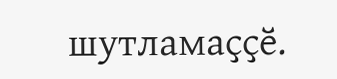шутламаҫҫӗ.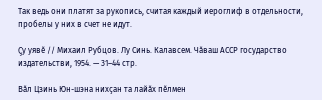Так ведь они платят за рукопись, считая каждый иероглиф в отдельности, пробелы у них в счет не идут.

Ҫу уявӗ // Михаил Рубцов. Лу Синь. Калавсем. Чӑваш АССР государство издательстви, 1954. — 31–44 стр.

Вӑл Цзинь Юн-шэна нихҫан та лайӑх пӗлмен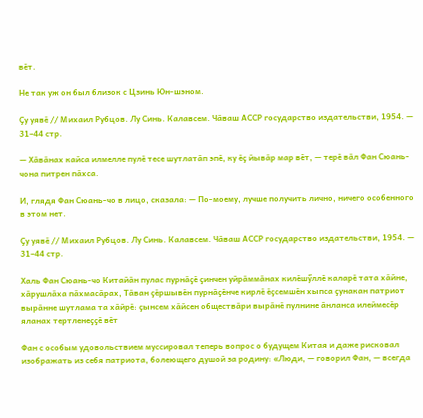вӗт.

Не так уж он был близок с Цзинь Юн-шэном.

Ҫу уявӗ // Михаил Рубцов. Лу Синь. Калавсем. Чӑваш АССР государство издательстви, 1954. — 31–44 стр.

— Хӑвӑнах кайса илмелле пулӗ тесе шутлатӑп эпӗ, ку ӗҫ йывӑр мар вӗт, — терӗ вӑл Фан Сюань-чона питрен пӑхса.

И, глядя Фан Сюань-чо в лицо, сказала: — По-моему, лучше получить лично, ничего особенного в этом нет.

Ҫу уявӗ // Михаил Рубцов. Лу Синь. Калавсем. Чӑваш АССР государство издательстви, 1954. — 31–44 стр.

Халь Фан Сюань-чо Китайӑн пулас пурнӑҫӗ ҫинчен уйрӑммӑнах килӗшӳллӗ каларӗ тата хӑйне, хӑрушлӑха пӑхмасӑрах, Тӑван ҫӗршывӗн пурнӑҫӗнче кирлӗ ӗҫсемшӗн хыпса ҫунакан патриот вырӑнне шутлама та хӑйрӗ: ҫынсем хӑйсен обществӑри вырӑнӗ пулнине ӑнланса илеймесӗр яланах тертленеҫҫӗ вӗт

Фан с особым удовольствием муссировал теперь вопрос о будущем Китая и даже рисковал изображать из себя патриота, болеющего душой за родину: «Люди, — говорил Фан, — всегда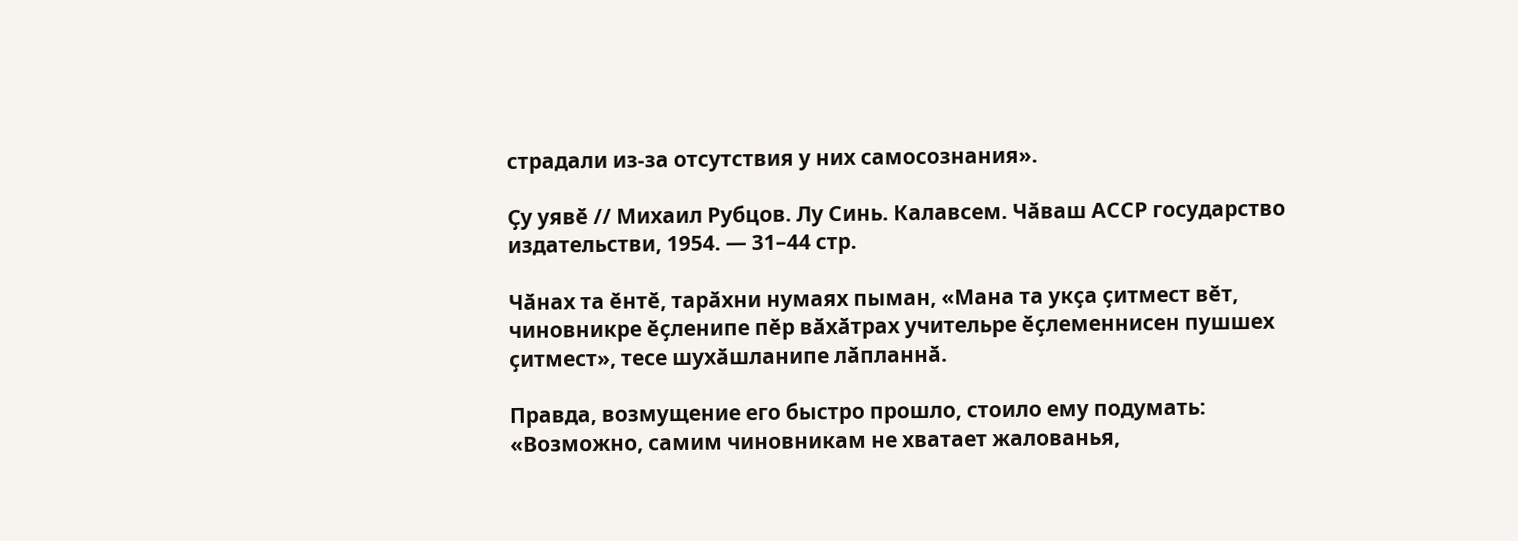страдали из-за отсутствия у них самосознания».

Ҫу уявӗ // Михаил Рубцов. Лу Синь. Калавсем. Чӑваш АССР государство издательстви, 1954. — 31–44 стр.

Чӑнах та ӗнтӗ, тарӑхни нумаях пыман, «Мана та укҫа ҫитмест вӗт, чиновникре ӗҫленипе пӗр вӑхӑтрах учительре ӗҫлеменнисен пушшех ҫитмест», тесе шухӑшланипе лӑпланнӑ.

Правда, возмущение его быстро прошло, стоило ему подумать: «Возможно, самим чиновникам не хватает жалованья,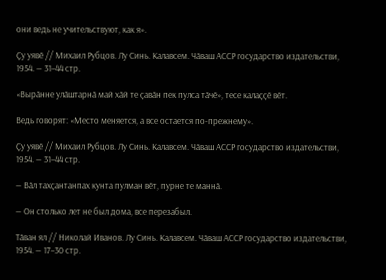они ведь не учительствуют, как я».

Ҫу уявӗ // Михаил Рубцов. Лу Синь. Калавсем. Чӑваш АССР государство издательстви, 1954. — 31–44 стр.

«Вырӑнне улӑштарнӑ май хӑй те ҫавӑн пек пулса тӑчӗ», тесе калаҫҫӗ вӗт.

Ведь говорят: «Место меняется, а все остается по-прежнему».

Ҫу уявӗ // Михаил Рубцов. Лу Синь. Калавсем. Чӑваш АССР государство издательстви, 1954. — 31–44 стр.

— Вӑл тахҫантанпах кунта пулман вӗт, пурне те маннӑ.

— Он столько лет не был дома, все перезабыл.

Тӑван ял // Николай Иванов. Лу Синь. Калавсем. Чӑваш АССР государство издательстви, 1954. — 17–30 стр.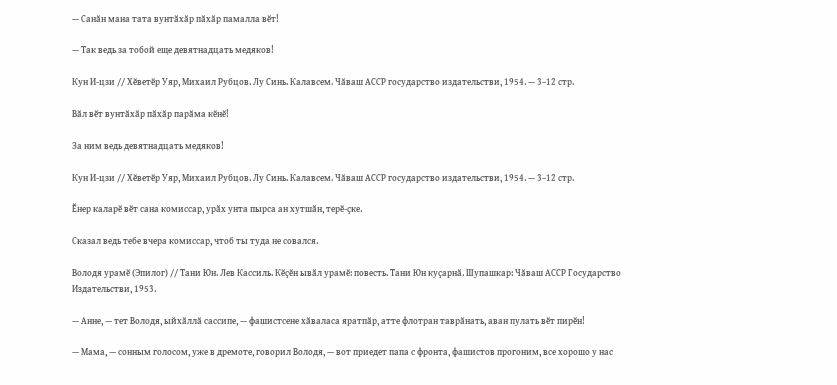— Санӑн мана тата вунтӑхӑр пӑхӑр памалла вӗт!

— Так ведь за тобой еще девятнадцать медяков!

Кун И-цзи // Хӗветӗр Уяр, Михаил Рубцов. Лу Синь. Калавсем. Чӑваш АССР государство издательстви, 1954. — 3–12 стр.

Вӑл вӗт вунтӑхӑр пӑхӑр парӑма кӗнӗ!

За ним ведь девятнадцать медяков!

Кун И-цзи // Хӗветӗр Уяр, Михаил Рубцов. Лу Синь. Калавсем. Чӑваш АССР государство издательстви, 1954. — 3–12 стр.

Ӗнер каларӗ вӗт сана комиссар, урӑх унта пырса ан хутшӑн, терӗ-ҫке.

Сказал ведь тебе вчера комиссар, чтоб ты туда не совался.

Володя урамӗ (Эпилог) // Тани Юн. Лев Кассиль. Кӗҫӗн ывӑл урамӗ: повесть. Тани Юн куҫарнӑ. Шупашкар: Чӑваш АССР Государство Издательстви, 1953.

— Анне, — тет Володя, ыйхӑллӑ сассипе, — фашистсене хӑваласа яратпӑр, атте флотран таврӑнать, аван пулать вӗт пирӗн!

— Мама, — сонным голосом, уже в дремоте, говорил Володя, — вот приедет папа с фронта, фашистов прогоним, все хорошо у нас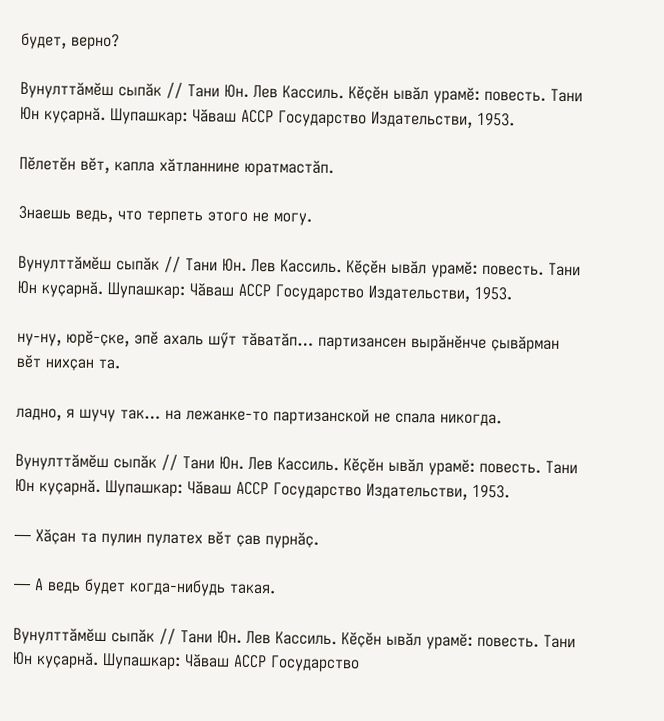будет, верно?

Вунулттӑмӗш сыпӑк // Тани Юн. Лев Кассиль. Кӗҫӗн ывӑл урамӗ: повесть. Тани Юн куҫарнӑ. Шупашкар: Чӑваш АССР Государство Издательстви, 1953.

Пӗлетӗн вӗт, капла хӑтланнине юратмастӑп.

Знаешь ведь, что терпеть этого не могу.

Вунулттӑмӗш сыпӑк // Тани Юн. Лев Кассиль. Кӗҫӗн ывӑл урамӗ: повесть. Тани Юн куҫарнӑ. Шупашкар: Чӑваш АССР Государство Издательстви, 1953.

ну-ну, юрӗ-ҫке, эпӗ ахаль шӳт тӑватӑп… партизансен вырӑнӗнче ҫывӑрман вӗт нихҫан та.

ладно, я шучу так… на лежанке-то партизанской не спала никогда.

Вунулттӑмӗш сыпӑк // Тани Юн. Лев Кассиль. Кӗҫӗн ывӑл урамӗ: повесть. Тани Юн куҫарнӑ. Шупашкар: Чӑваш АССР Государство Издательстви, 1953.

— Хӑҫан та пулин пулатех вӗт ҫав пурнӑҫ.

— А ведь будет когда-нибудь такая.

Вунулттӑмӗш сыпӑк // Тани Юн. Лев Кассиль. Кӗҫӗн ывӑл урамӗ: повесть. Тани Юн куҫарнӑ. Шупашкар: Чӑваш АССР Государство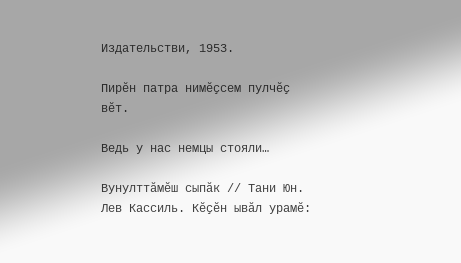Издательстви, 1953.

Пирӗн патра нимӗҫсем пулчӗҫ вӗт.

Ведь у нас немцы стояли…

Вунулттӑмӗш сыпӑк // Тани Юн. Лев Кассиль. Кӗҫӗн ывӑл урамӗ: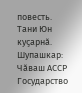повесть. Тани Юн куҫарнӑ. Шупашкар: Чӑваш АССР Государство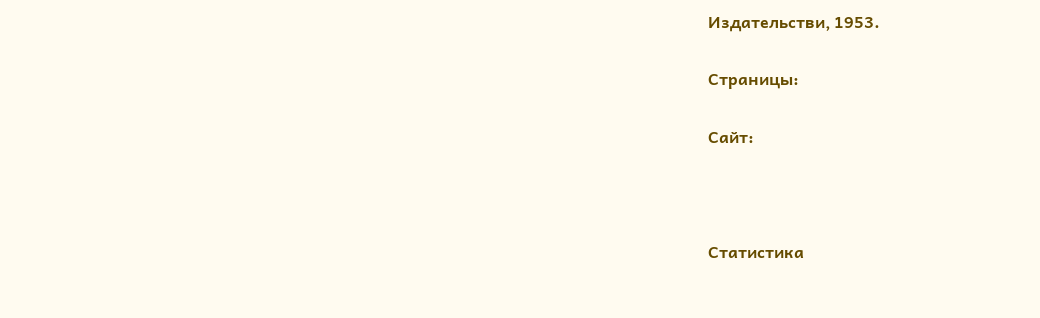Издательстви, 1953.

Страницы:

Сайт:



Статистика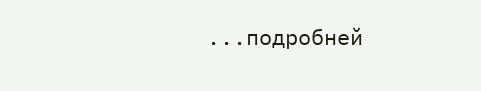...подробней